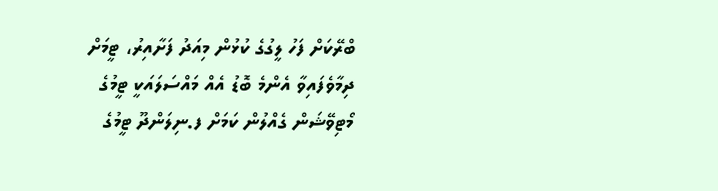ބްރޭކަށް ފަހު ލީގުގެ ކުޅުން މިއަދު ފަށާއިރު، ޓީމަށް ދިމާވެފައިވާ އެންމެ ބޮޑު އެއް މައްސަލައަކީ ޓީމުގެ މޯޓިވޭޝަން ގެއްލުން ކަމަށް ފ.ނިލަންދޫ ޓީމުގެ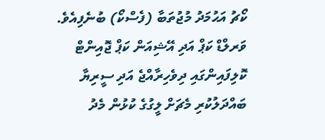ކޯޗު އަޙުމަދު މުޖުތަބާ (ފެސްކޯ) ބުނެފިއެވެ.
ވަރލްޑް ކަޕް އަދި އޭޝިއަން ކަޕް ޖޮއިންޓް ކޮލިފައިންގައި ދިވެހިރާއްޖެ އަދި ސީރިޔާ ބައްދަލުކުރި މެޗަށް ލީގުގެ ކުޅުން މެދު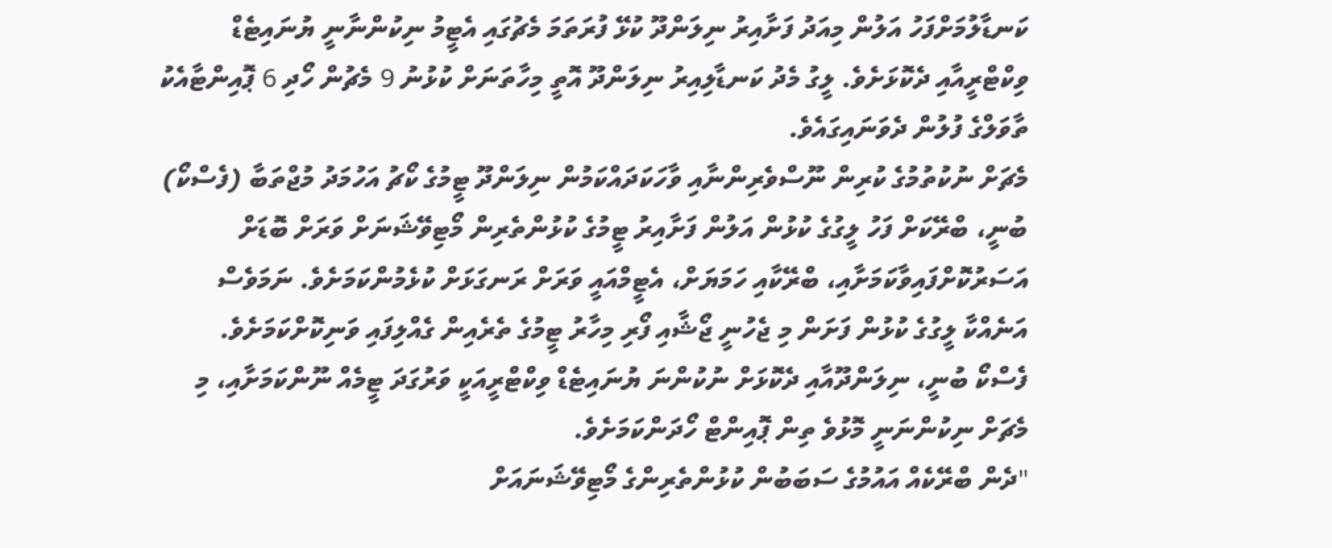ކަނޑާލުމަށްފަހު އަލުން މިއަދު ފަށާއިރު ނިލަންދޫ ކުޅޭ ފުރަތަމަ މެޗުގައި އެޓީމު ނިކުންނާނީ ޔުނައިޓެޑް ވިކްޓްރީއާއި ދެކޮޅަށެވެ. ލީގު މެދު ކަނޑާލިއިރު ނިލަންދޫ އޮތީ މިހާތަނަށް ކުޅުނު 9 މެޗުން ހޯދި 6 ޕޮއިންޓާއެކު ތާވަލްގެ ފުލުން ދެވަނައިގައެވެ.
މެޗަށް ނުކުތުމުގެ ކުރިން ނޫސްވެރިންނާއި ވާހަކަދައްކަމުން ނިލަންދޫ ޓީމުގެ ކޯޗު އަހުމަދު މުޖްތަބާ (ފެސްކޯ) ބުނީ، ބްރޭކަށް ފަހު ލީގުގެ ކުޅުން އަލުން ފަށާއިރު ޓީމުގެ ކުޅުންތެރިން މޯޓިވޭޝަނަށް ވަރަށް ބޮޑަށް އަސަރުކޮށްފައިވާކަމަށާއި، ބްރޭކާއި ހަމަޔަށް، އެޓީމްއައީ ވަރަށް ރަނގަޅަށް ކުޅެމުންކަމަށެވެ. ނަމަވެސް އަނެއްކާ ލީގުގެ ކުޅުން ފަށަން މި ޖެހުނީ ޖޯޝާއި ފޯރި މިހާރު ޓީމުގެ ތެރެއިން ގެއްލިފައި ވަނިކޮށްކަމަށެވެ.
ފެސްކޯ ބުނީ، ނިލަންދޫއާއި ދެކޮޅަށް ނުކުންނަ ޔުނައިޓެޑް ވިކްޓްރީއަކީ ވަރުގަދަ ޓީމެއް ނޫންކަމަށާއި، މި މެޗަށް ނިކުންނަނީ މޮޅުވެ ތިން ޕޮއިންޓް ހޯދަންކަމަށެވެ.
"ދެން ބްރޭކެއް އައުމުގެ ސަބަބުން ކުޅުންތެރިންގެ މޯޓިވޭޝަނައަށް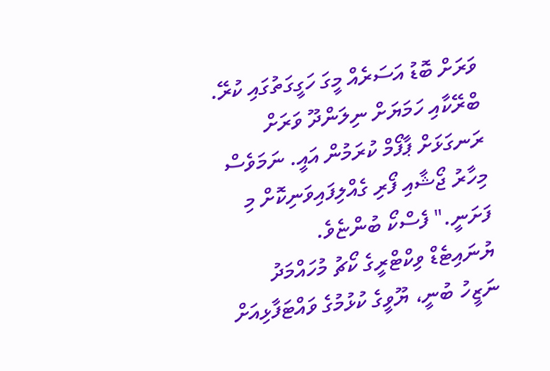ވަރަށް ބޮޑު އަސަރެއް މީގަ ހަގީގަތުގައި ކުރޭ. ބްރޭކާއި ހަމަޔަށް ނިލަންދޫ ވަރަށް ރަނގަޅަށް ޕާފޯމް ކުރަމުން އައީ. ނަމަވެސް މިހާރު ޖޯޝާއި ފޯރި ގެއްލިފައިވަނިކޮށް މި ފަށަނީ." ފެސްކޯ ބުންޏެވެ.
ޔުނައިޓެޑް ވިކްޓްރީގެ ކޯޗު މުހައްމަދު ނަޒީހު ބުނީ، ޔޫވީގެ ކުޅުމުގެ ވައްޓަފާޅިއަށް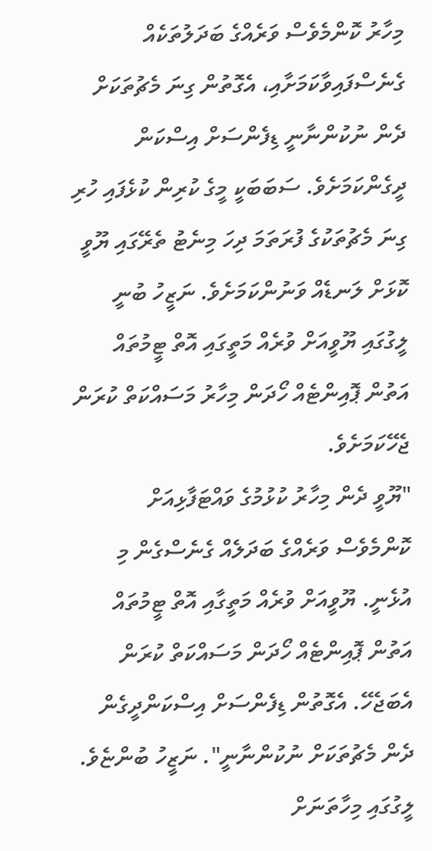މިހާރު ކޮންމެވެސް ވަރެއްގެ ބަދަލުތަކެއް ގެނެސްފައިވާކަމަށާއި، އެގޮތުން ގިނަ މެޗުތަކަށް ދެން ނުކުންނާނީ ޑިފެންސަށް އިސްކަން ދީގެންކަމަށެވެ. ސަބަބަކީ މީގެ ކުރިން ކުޅެފައި ހުރި ގިނަ މެޗުތަކުގެ ފުރަތަމަ ދިހަ މިނެޓު ތެރޭގައި ޔޫވީ ކޮޅަށް ލަނޑެއް ވަނުންކަމަށެވެ. ނަޒީހު ބުނީ ލީގުގައި ޔޫވީއަށް ވުރެއް މަތީގައި އޮތް ޓީމުތައް އަތުން ޕޮއިންޓެއް ހޯދަން މިހާރު މަސައްކަތް ކުރަން ޖެހޭކަމަށެވެ.
"ޔޫވީ ދެން މިހާރު ކުޅުމުގެ ވައްޓަފާޅިއަށް ކޮންމެވެސް ވަރެއްގެ ބަދަލެއް ގެނެސްގެން މި އުޅެނީ. ޔޫވީއަށް ވުރެއް މަތީގާއި އޮތް ޓީމުތައް އަތުން ޕޮއިންޓެއް ހޯދަން މަސައްކަތް ކުރަން އެބަޖެހޭ. އެގޮތުން ޑިފެންސަށް އިސްކަންދީގެން ދެން މެޗުތަކަށް ނުކުންނާނީ". ނަޒީހު ބުންޏެވެ.
ލީގުގައި މިހާތަނަށް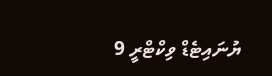ޔުނައިޓެޑް ވިކްޓްރީ 9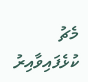މެޗު ކުޅެފައިވާއިރު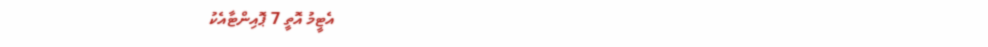އެޓީމު އޮތީ 7 ޕޮއިންޓާއެކު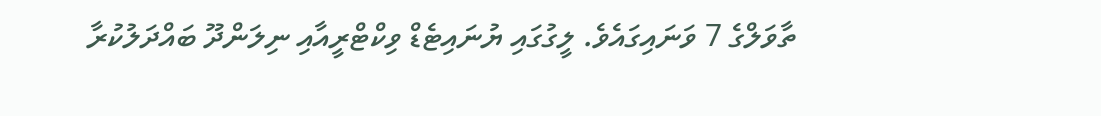ތާވަލްގެ 7 ވަނައިގައެވެ. ލީގުގައި ޔުނައިޓެޑް ވިކްޓްރީއާއި ނިލަންދޫ ބައްދަލުކުރާ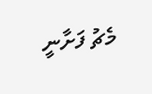މެޗު ފަށާނީ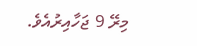މިރޭ 9 ޖަހާއިރުއެވެ.